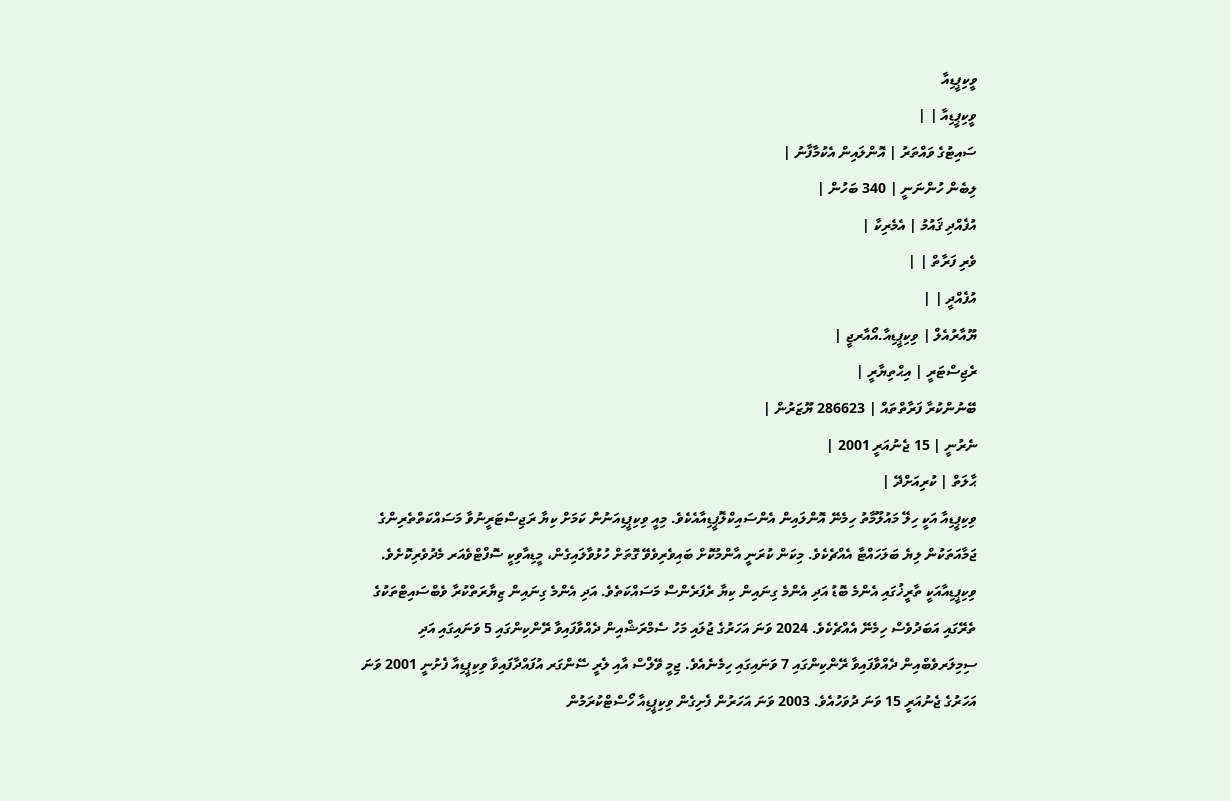ވީކިޕީޑިއާ
ވީކިޕީޑިއާ | |
ސައިޓުގެ ވައްތަރު | އޮންލައިން އެކުމާފާނު |
ލިބެން ހުންނަނީ | 340 ބަހުން |
އުފެއްދި ޤައުމު | އެމެރިކާ |
ވެރި ފަރާތް | |
އުފެއްދީ | |
ޔޫއާރުއެލް | ވިކިޕީޑިއާ.އޯއާރޖީ |
ރެޖިސްޓަރީ | އިޙްތިޔާރީ |
ބޭނުންކުރާ ފަރާތްތައް | 286623 ޔޫޒަރުން |
ނެރުނީ | 15 ޖެނުއަރީ 2001 |
ޙާލަތް | ކުރިއަށްދޭ |
ވިކިޕީޑިއާ އަކީ ހިލޭ މައުލޫމާތު ހިމެނޭ އޮންލައިން އެންސައިކްލޮޕީޑިއާއެކެވެ. މިއީ ވިކިޕީޑިއަނުން ކަމަށް ކިޔާ ރަޖިސްޓަރީނުވާ މަސައްކަތްތެރިންގެ ޖަމާއަތަކުން ލިޔެ ބަލަހައްޓާ އެއްޗެކެވެ. މިކަން ކުރަނީ އާންމުކޮށް ބައިވެރިވެވޭ ގޮތަށް ހުޅުވާލައިގެން، މީޑިއާވިކީ ސޮފްޓްވެއަރ މެދުވެރިކޮށެވެ. ވިކިޕީޑިއާއަކީ ތާރީޚުގައި އެންމެ ބޮޑު އަދި އެންމެ ގިނައިން ކިޔާ ރެފަރެންސް މަސައްކަތެވެ. އަދި އެންމެ ގިނައިން ޒިޔާރަތްކުރާ ވެބްސައިޓްތަކުގެ ތެރޭގައި އަބަދުވެސް ހިމެނޭ އެއްޗެކެވެ. 2024 ވަނަ އަހަރުގެ ޖުލައި މަހު ސެމްރަޝްއިން ދެއްވާފައިވާ ރޭންކިންގައި 5 ވަނައިގައި އަދި ސިމިލަރވެބްއިން ދެއްވާފައިވާ ރޭންކިންގައި 7 ވަނައިގައި ހިމެނެއެވެ. ޖިމީ ވޭލްސް އާއި ލެރީ ސޭންގަރ އުފައްދާފައިވާ ވިކިޕީޑިއާ ފެށުނީ 2001 ވަނަ އަހަރުގެ ޖެނުއަރީ 15 ވަނަ ދުވަހުއެވެ. 2003 ވަނަ އަހަރުން ފެށިގެން ވިކިޕީޑިއާ ހޯސްޓްކުރަމުން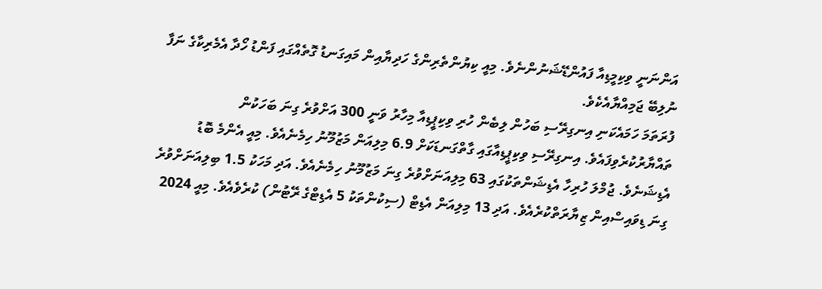އަންނަނީ ވިކިމީޑިއާ ފައުންޑޭޝަނުންނެވެ. މިއީ ކިޔުންތެރިންގެ ހަދިޔާއިން މައިގަނޑު ގޮތެއްގައި ފަންޑު ހޯދާ އެމެރިކާގެ ނަފާ ނުލިބޭ ޖަމިއްޔާއެކެވެ.
ފުރަތަމަ ހަމައެކަނި އިނގިރޭސި ބަހުން ލިބެން ހުރި ވިކިޕީޑިއާ މިހާރު ވަނީ 300 އަށްވުރެ ގިނަ ބަހަކުން ތައްޔާރުކުރެވިފައެވެ. އިނގިރޭސި ވިކިޕީޑިއާގައި ގާތްގަނޑަކަށް 6.9 މިލިއަން މަޒުމޫނު ހިމެނެއެވެ. މިއީ އެންމެ ބޮޑު އެޑިޝަނެވެ. ޖުމްލަ ހުރިހާ އެޑިޝަންތަކުގައި 63 މިލިއަނަށްވުރެ ގިނަ މަޒުމޫނު ހިމެނެއެވެ. އަދި މަހަކު 1.5 ބިލިއަނަށްވުރެ ގިނަ ޑިވައިސްއިން ޒިޔާރަތްކުރެއެވެ. އަދި 13 މިލިއަން އެޑިޓް (ސިކުންތަކު 5 އެޑިޓްގެ ރޭޓުން) ކުރެވެއެވެ. މިއީ 2024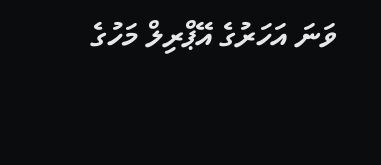ވަނަ އަހަރުގެ އޭޕްރިލް މަހުގެ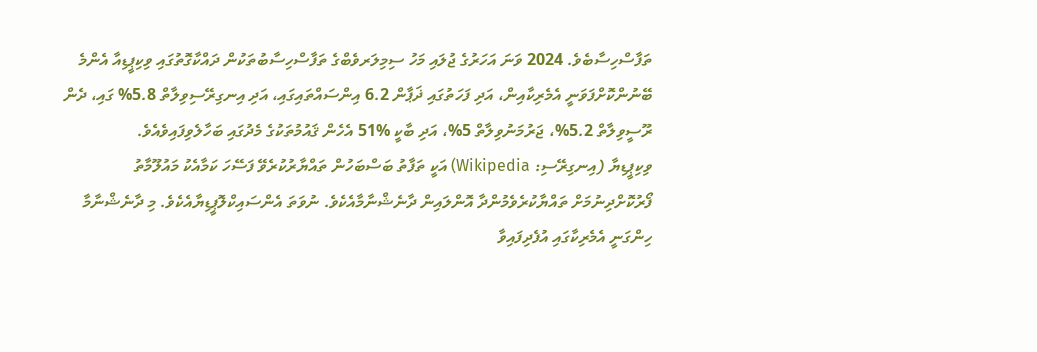ތަފާސްހިސާބެވެ. 2024 ވަނަ އަހަރުގެ ޖުލައި މަހު ސިމިލަރވެބްގެ ތަފާސްހިސާބުތަކުން ދައްކާގޮތުގައި ވިކިޕީޑިއާ އެންމެ ބޭނުންކޮށްފަވަނީ އެމެރިކާއިން، އަދި ފަހަތުގައި ޛަޕާން 6.2 އިންސައްތައިގައި، އަދި އިނގިރޭސިވިލާތް 5.8% ގައި، ދެން ރޫސީވިލާތް 5.2%، ޖަރުމަނުވިލާތް 5%، އަދި ބާކީ %51 އެހެން ޤައުމުތަކުގެ މެދުގައި ބަހާލެވިފައިވެއެވެ.
ވިކިޕީޑިޔާ (އިނގިރޭސި: Wikipedia) އަކީ ތަފާތު ބަސްބަހުން ތައްޔާރުކުރެވޭ ފަސޭހަ ކަމާއެކު މައުލޫމާތު ފޯރުކޮށްދިނުމަށް ތައްޔާކުރެވެމުންދާ އޮންލައިން ދާނެޝްނާމާއެކެވެ. ނުވަތަ އެންސައިކްލޮޕީޑިޔާއެކެވެ. މި ދާނެޝްނާމާ ހިންގަނީ އެމެރިކާގައި އުފެދިފައިވާ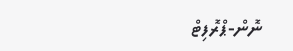ނޮން-ޕްރޮފިޓް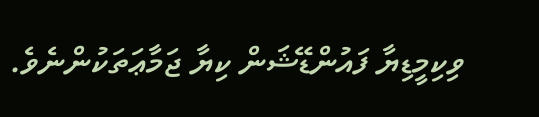ވިކިމީޑިޔާ ފައުންޑޭޝަން ކިޔާ ޖަމާޢަތަކުންނެވެ.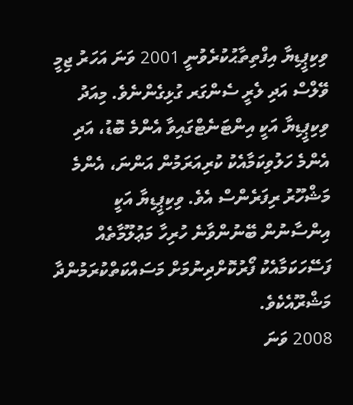ވިކިޕީޑިޔާ އިފްތިތާޙުކުރެވުނީ 2001 ވަނަ އަހަރު ޖިމީ ވޭލްސް އަދި ލެރީ ސެންގަރ ގުޅިގެންނެވެ. މިއަދު ވިކިޕީޑިޔާ އަކީ އިންޓަނެޓްގައިވާ އެންމެ ބޮޑު، އަދި އެންމެ ހަލުވިކަމާއެކު ކުރިއަރަމުން އަންނަ، އެންމެ މަޝްހޫރު ރިފަރެންސް އެވެ. ވިކިޕީޑިޔާ އަކީ އިންސާނުން ބޭނުންވާނެ ހުރިހާ މަޢުލޫމާތެއް ފަސޭހަކަމާއެކު ފޯރުކޮށްދިނުމަށް މަސައްކަތްކުރަމުންދާ މަޝްރޫއެކެވެ.
2008 ވަނަ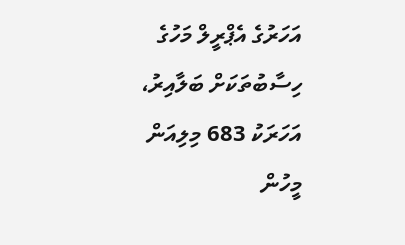އަހަރުގެ އެޕްރީލް މަހުގެ ހިސާބުތަކަށް ބަލާއިރު، އަހަރަކު 683 މިލިއަން މީހުން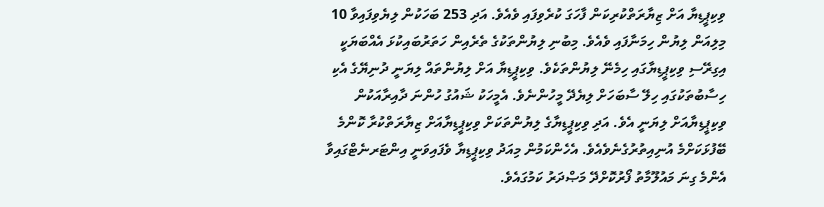ވިކިޕީޑިޔާ އަށް ޒިޔާރަތްކުރިކަން ފާހަގަ ކުރެވިފައި ވެއެވެ. އަދި 253 ބަހަކުން ލިޔެވިފައިވާ 10 މިލިއަން ލިޔުން ހިމަނާފައި ވެއެވެ. މިބުނި ލިޔުންތަކުގެ ތެރެއިން ހަތަރުބައިކުޅަ އެއްބަޔަކީ އިގިރޭސި ވިކިޕީޑިޔާގައި ހިމެނޭ ލިޔުންތަކެވެ. ވިކިޕީޑިޔާ އަށް ލިޔުންތައް ލިޔަނީ ދުނިޔޭގެ އެކި ހިސާބުތަކުގައި ހިލޭ ސާބަހަށް ލިޔެދޭ މީހުންނެވެ. އެމީހަކު ޝައުގު ހުންނަ ދާއިރާއަކުން ވިކިޕީޑިޔާއަށް ލިޔަނީ އެވެ. އަދި ވިކިޕީޑިޔާގެ ލިޔުންތަކަށް ވިކިޕީޑިޔާއަށް ޒިޔާރަތްކުރާ ކޮންމެ ބޭފުޅަކަށްމެ އުނިއިތުރުގެނެވެއެވެ. އެހެންކަމުން މިއަދު ވިކިޕީޑިޔާ ވެފައިވަނީ އިންޓަރނެޓްގައިވާ އެންމެ ގިނަ މައުލޫމާތު ފޯރުކޮށްދޭ މަޞްދަރު ކަމުގައެވެ.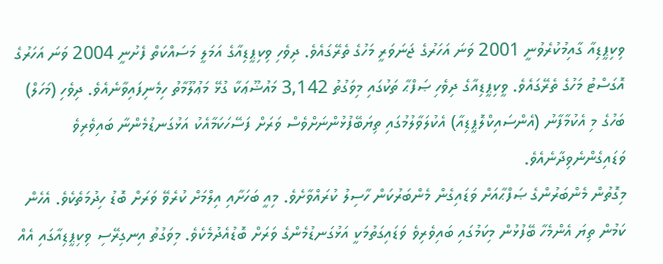ވިކިޕީޑިއާ ގާއިމުކުރެވުނީ 2001 ވަނަ އަހަރުގެ ޖަނަވަރީ މަހުގެ ތެރޭގައެވެ. ދިވެހި ވިކިޕީޑިއާގެ އަމަލީ މަސައްކަތް ފެށުނީ 2004 ވަނަ އަހަރުގެ އޮގަސްޓު މަހުގެ ތެރޭގައެވެ. ވީކިޕީޑިއާގެ ދިވެހި ޞަފްޙާ ތަކުގައި މިވަގުތު 3,142 މައުޟޫޢަކާ ގުޅޭ މަޢުލޫމާތު ހިމެނިފައިވާނެއެވެ. ދިވެހި (މަހަލް) ބަހުގެ މި އެކުމާފާނު (އެންސައިކްލޮޕީޑިއާ) އެކުލަވާލުމުގައި ތިޔަބޭފުޅުންނަށްވެސް ވަރަށް ފަސޭހަކަމާއެކު އަޅުގަނޑުމެންނާ ބައިވެރިވެ ވަޑައިގެންނެވިދާނެއެވެ.
މިގޮތުން މެންބަރުންގެ ޞަފްޙާއަށް ވަޑައިގެން މެންބަރުކަން ހާސިލު ކުރައްވާށެވެ. މިއީ ބަހަށާއި އިލްމަށް ކުރެވޭ ވަރަށް ބޮޑު ހިދުމަތެކެވެ. އެހެން ކަމުން ތިޔަ އެންމެހާ ބޭފުޅުން މިކަމުގައި ބައިވެރިވެ ވަޑައިގަތުމަކީ އަޅުގަނޑުމެންގެ ވަރަށް ބޮޑުއެދުމެކެވެ. މިވަގުތު އިނގިރޭސި ވިކިޕީޑިއާގައި އެއް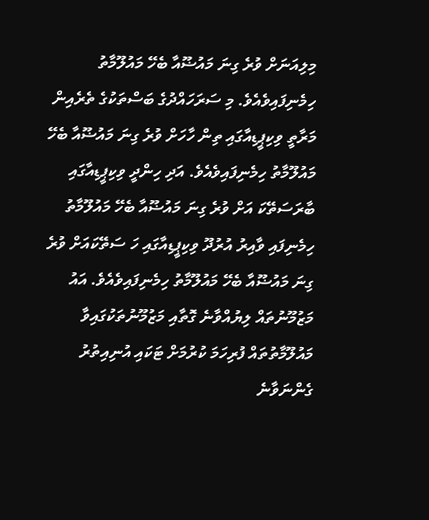މިލިއަނަށް ވުރެ ގިނަ މައުޟޫއާ ބެހޭ މައުލޫމާތު ހިމެނިފައިވެއެވެ. މި ސަރަހައްދުގެ ބަސްތަކުގެ ތެރެއިން މަރާތީ ވިކިޕީޑިއާގައި ތިން ހާހަށް ވުރެ ގިނަ މައުޟޫއާ ބެހޭ މައުލޫމާތު ހިމެނިފައިވެއެވެ. އަދި ހިންދީ ވިކިޕީޑިއާގައި ބާރަސަތޭކަ އަށް ވުރެ ގިނަ މައުޟޫއާ ބެހޭ މައުލޫމާތު ހިމެނިފައި ވާއިރު އުރުދޫ ވިކިޕީޑިއާގައި ހަ ސަތޭކައަށް ވުރެ ގިނަ މައުޟޫއާ ބެހޭ މައުލޫމާތު ހިމެނިފައިވެއެވެ. އައު މަޒުމޫނުތައް ލިޔުއްވާނެ ގޮތާއި މަޒުމޫނުތަކުގައިވާ މައުލޫމާތުތައް ފުރިހަމަ ކުރުމަށް ޓަކައި އުނިއިތުރު ގެންނަވާނެ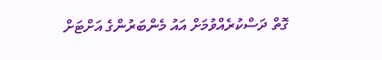ގޮތް ދަސްކުރެއްވުމަށް އައު މެންބަރުންގެ އަށްޓަށް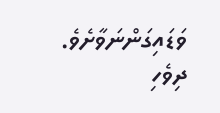ވަޑައިގަންނަވާށެވެ.
ދިވެހި